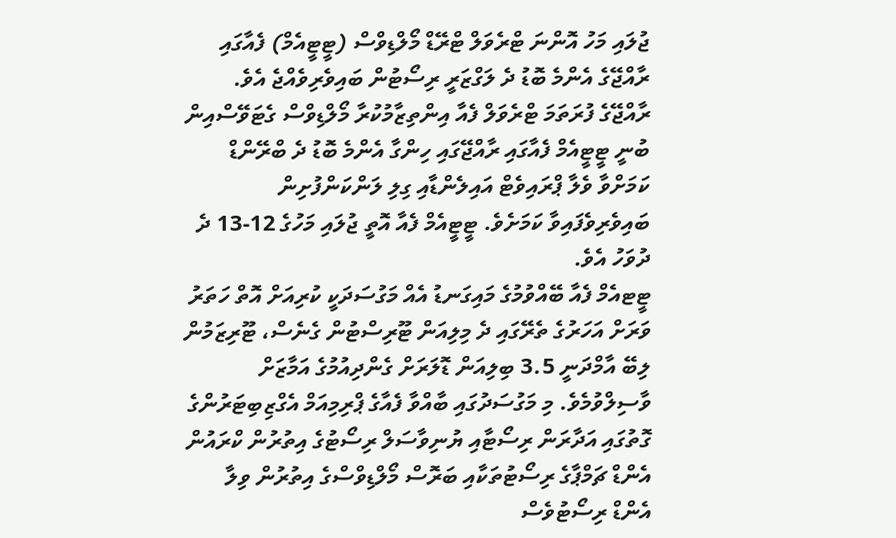ޖުލައި މަހު އޮންނަ ޓްރެވަލް ޓްރޭޑް މޯލްޑިވްސް (ޓީޓީއެމް) ފެއާގައި ރާއްޖޭގެ އެންމެ ބޮޑު ދެ ލަގްޒަރީ ރިސޯޓުން ބައިވެރިވެއްޖެ އެވެ.
ރާއްޖޭގެ ފުރަތަމަ ޓްރެވަލް ފެއާ އިންތިޒާމުކުރާ މޯލްޑިވްސް ގެޓަވޭސްއިން ބުނީ ޓީޓީއެމް ފެއާގައި ރާއްޖޭގައި ހިންގާ އެންމެ ބޮޑު ދެ ބްރޭންޑް ކަމަށްވާ ވެލާ ޕްރައިވެޓް އައިލެންޑާއި ގިލި ލަންކަންފުށިން ބައިވެރިވެފައިވާ ކަމަށެވެ. ޓީޓީއެމް ފެއާ އޮތީ ޖުލައި މަހުގެ 12-13 ދެ ދުވަހު އެވެ.
ޓީޓއެމް ފެއާ ބޭއްވުމުގެ މައިގަނޑު އެއް މަގުސަދަކީ ކުރިއަށް އޮތް ހަތަރު ވަރަށް އަހަރުގެ ތެރޭގައި ދެ މިލިއަން ޓޫރިސްޓުން ގެނެސް، ޓޫރިޒަމުން ލިބޭ އާމްދަނީ 3.5 ބިލިއަން ޑޮލަރަށް ގެންދިއުމުގެ އަމާޒަށް ވާސިލްވުމެވެ. މި މަގުސަދުގައި ބާއްވާ ފެއާގެ ޕްރިމިއަމް އެގްޒިބިޓަރުންގެ ގޮތުގައި އަދާރަން ރިސޯޓާއި ޔުނިވާސަލް ރިސޯޓުގެ އިތުރުން ކްރައުން އެންޑް ޗަމްޕާގެ ރިސޯޓުތަކާއި ބަރޮސް މޯލްޑިވްސްގެ އިތުރުން ވިލާ އެންޑް ރިސޯޓުވެސް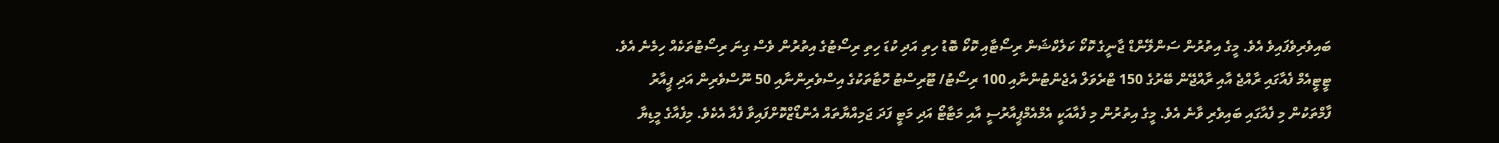ބައިވެރިވެފައިވެ އެވެ. މީގެ އިތުރުން ސަންލޭންޑް ޖާނީގެ ކޮކޯ ކަލެކްޝަން ރިސޯޓާއި ކޮކޯ ބޮޑު ހިތި އަދި ކުޑަ ހިތި ރިސޯޓުގެ އިތުރުން ވެސް ގިނަ ރިސޯޓުތަކެއް ހިމެނެ އެވެ.
ޓީޓީއެމް ފެއާގައި ރާއްޖެ އާއި ރާއްޖޭން ބޭރުގެ 150 ޓްރެވަލް އެޖެންޓުންނާއި 100 ރިސޯޓު/ ޓޫރިސްޓު ހޮޓާތަކުގެ އިސްވެރިންނާއި 50 ނޫސްވެރިން އަދި ޕީއާރު ފާމްތަކުން މި ފެއާގައި ބައިވެރި ވާނެ އެވެ. މީގެ އިތުރުން މި ފެއާއަކީ އެމްއެމްޕީއާރުސީ އާއި މަޓާޓޯ އަދި މަޓީ ފަދަ ޖަމިއްޔާތައް އެންޑޯޒްކޮށްފައިވާ ފެއާ އެކެވެ. މިފެއާގެ މީޑިޔާ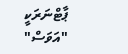ޕާޓްނަރަކީ "އަވަސް"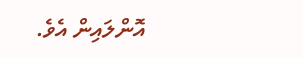އޮންލައިން އެވެ.